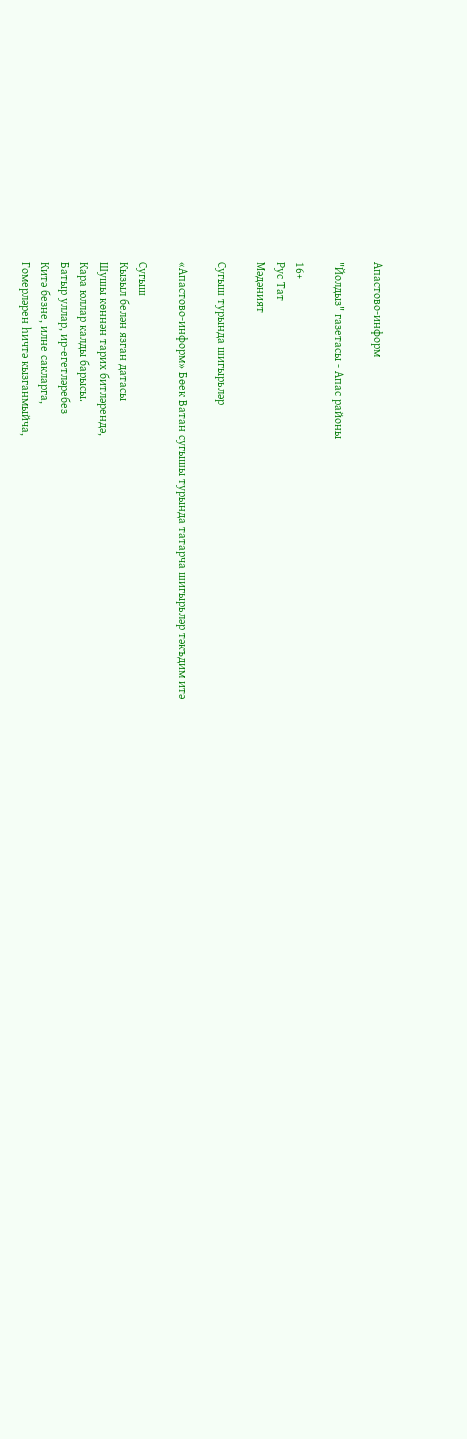Апастово-информ

"Йолдыз" газетасы - Апас районы

16+
Рус Тат
Мәдәният

Сугыш турында шигырьләр

«Апастово-информ» Бөек Ватан сугышы турында татарча шигырьләр тәкъдим итә

Сугыш
Кызыл белән язган датасы
Шушы көннән тарих битләрендә,
Кара юллар калды барысы.
Батыр уллар, ир-егетләребез
Китә безне, илне сакларга,
Гомерләрен һичтә кызганмыйча,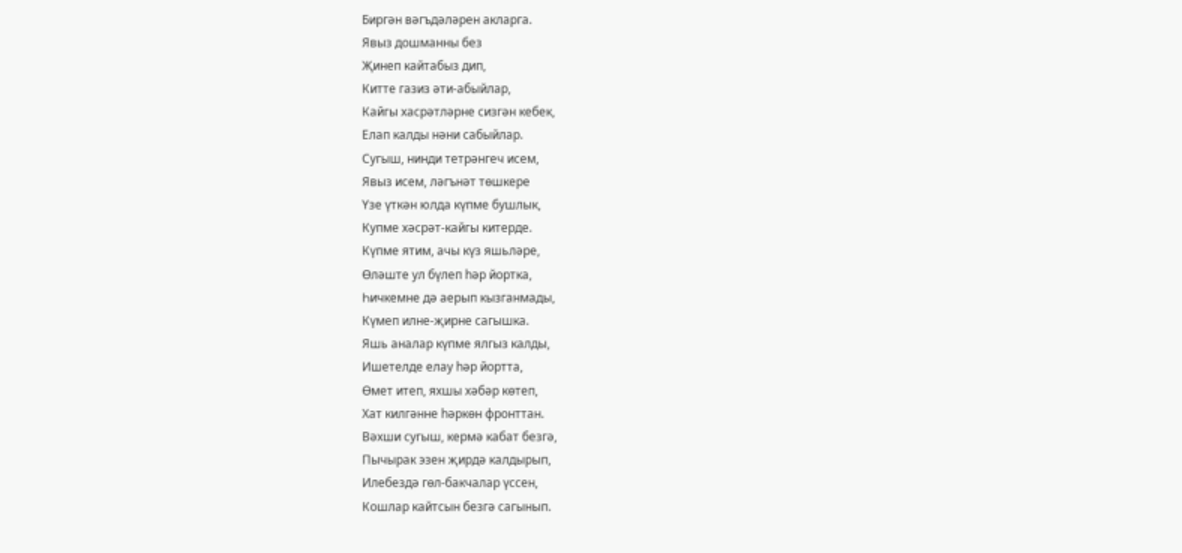Биргән вәгъдәләрен акларга.
Явыз дошманны без
Җинеп кайтабыз дип,
Китте газиз әти-абыйлар,
Кайгы хасрәтләрне сизгән кебек,
Елап калды нәни сабыйлар.
Сугыш, нинди тетрәнгеч исем,
Явыз исем, ләгънәт төшкере
Үзе үткән юлда күпме бушлык,
Купме хәсрәт-кайгы китерде.
Күпме ятим, ачы күз яшьләре,
Өләште ул бүлеп һәр йортка,
Һичкемне дә аерып кызганмады,
Күмеп илне-җирне сагышка.
Яшь аналар күпме ялгыз калды,
Ишетелде елау һәр йортта,
Өмет итеп, яхшы хәбәр көтеп,
Хат килгәнне һәркөн фронттан.
Вәхши сугыш, кермә кабат безгә,
Пычырак эзен җирдә калдырып,
Илебездә гөл-бакчалар үссен,
Кошлар кайтсын безгә сагынып.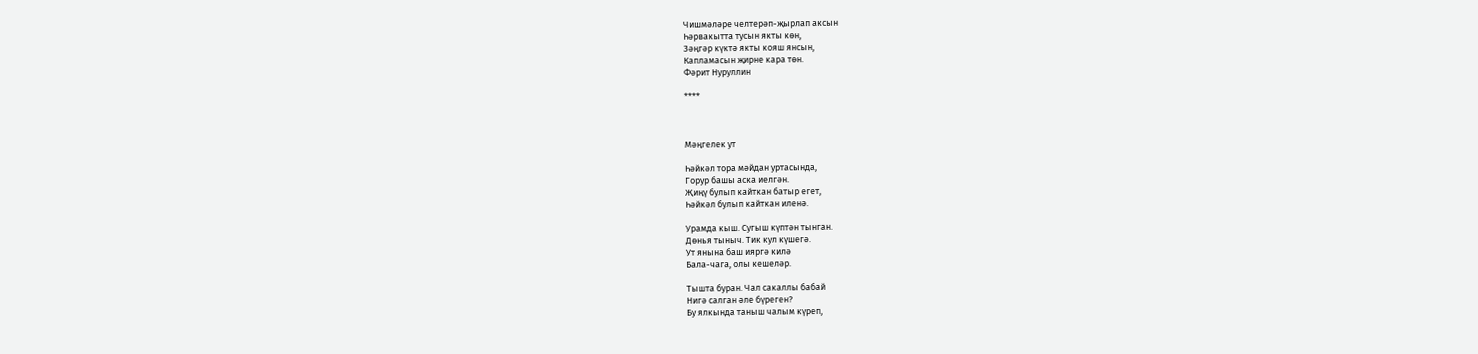Чишмәләре челтерәп-җырлап аксын
Һәрвакытта тусын якты көн,
Зәңгәр күктә якты кояш янсын,
Капламасын җирне кара төн.
Фәрит Нуруллин

****



Мәңгелек ут

Һәйкәл тора мәйдан уртасында,
Горур башы аска иелгән.
Җиңү булып кайткан батыр егет,
Һәйкәл булып кайткан иленә.

Урамда кыш. Сугыш күптән тынган.
Дөнья тыныч. Тик кул күшегә.
Ут янына баш ияргә килә
Бала-чага, олы кешеләр.

Тышта буран. Чал сакаллы бабай
Нигә салган әле бүреген?
Бу ялкында таныш чалым күреп,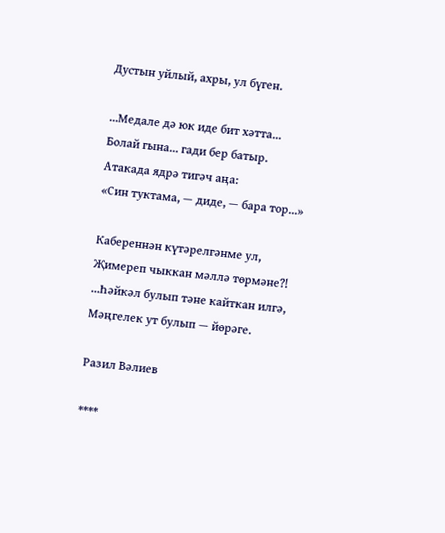Дустын уйлый, ахры, ул бүген.

...Медале дә юк иде бит хәтта...
Болай гына... гади бер батыр.
Атакада ядрә тигәч аңа:
«Син туктама, — диде, — бара тор...»

Кабереннән күтәрелгәнме ул,
Җимереп чыккан мәллә төрмәне?!
...Һәйкәл булып тәне кайткан илгә,
Мәңгелек ут булып — йөрәге.

Разил Вәлиев

****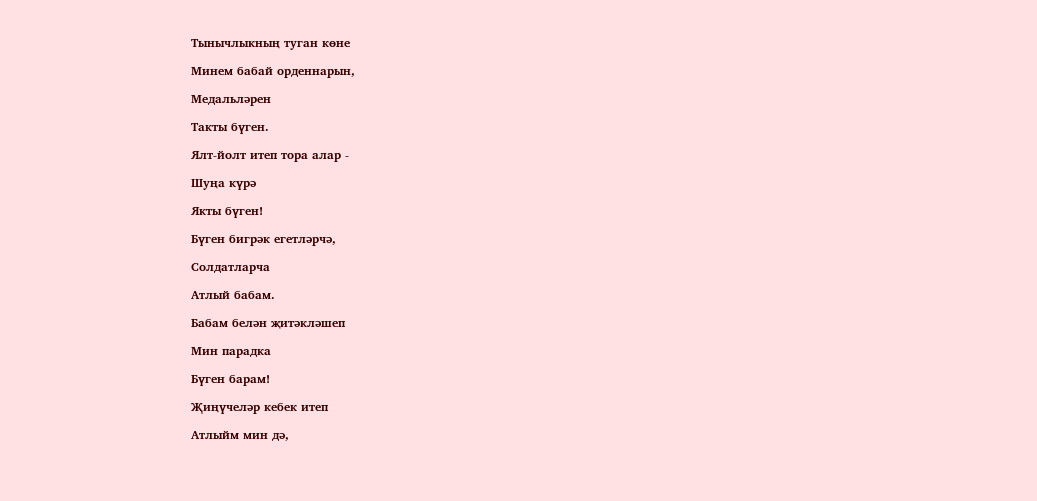Тынычлыкның туган көне

Минем бабай орденнарын,

Медальләрен

Такты бүген.

Ялт-йолт итеп тора алар -

Шуңа күрә

Якты бүген!

Бүген бигрәк егетләрчә,

Солдатларча

Атлый бабам.

Бабам белән җитәкләшеп

Мин парадка

Бүген барам!

Җиңүчеләр кебек итеп

Атлыйм мин дә,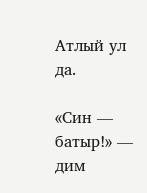Атлый ул да.

«Син — батыр!» — дим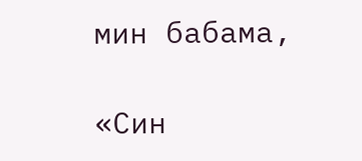мин бабама,

«Син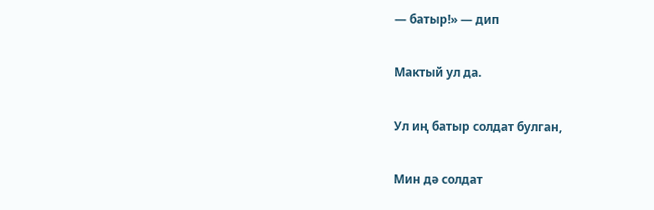— батыр!» — дип

Мактый ул да.

Ул иң батыр солдат булган,

Мин дә солдат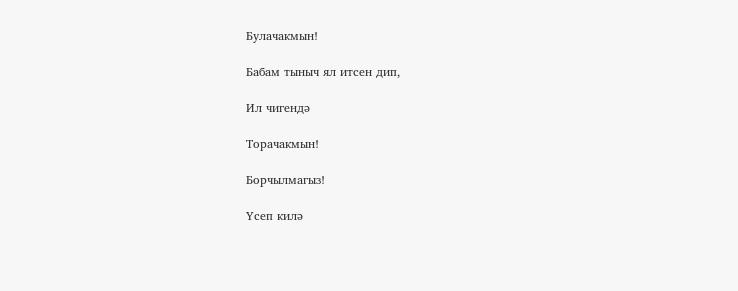Булачакмын!

Бабам тыныч ял итсен дип,

Ил чигендә

Торачакмын!

Борчылмагыз!

Үсеп килә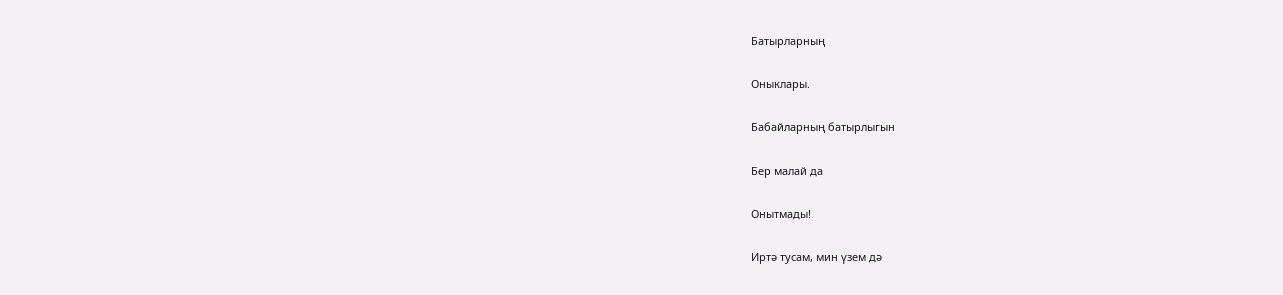Батырларның

Оныклары.

Бабайларның батырлыгын

Бер малай да

Онытмады!

Иртә тусам, мин үзем дә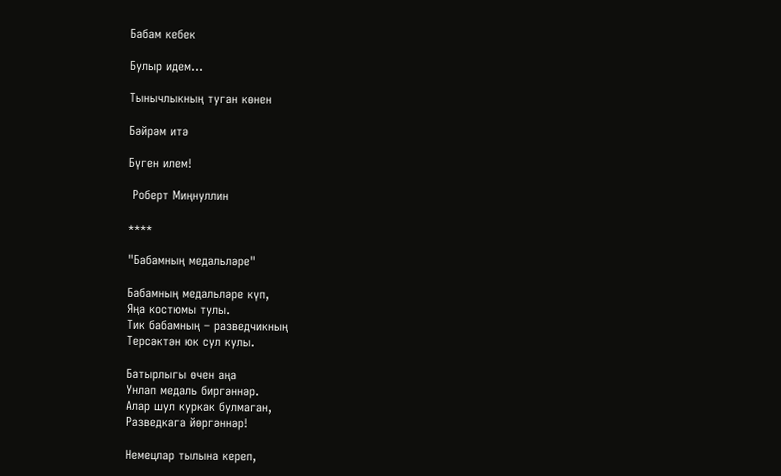Бабам кебек

Булыр идем...

Тынычлыкның туган көнен

Бәйрәм итә

Бүген илем!

 Роберт Миңнуллин

****

"Бабамның медальләре"

Бабамның медальләре күп,
Яңа костюмы тулы.
Тик бабамның – разведчикның
Терсәктән юк сул кулы.

Батырлыгы өчен аңа
Унлап медаль биргәннәр.
Алар шул куркак булмаган,
Разведкага йөргәннәр!

Немецлар тылына кереп,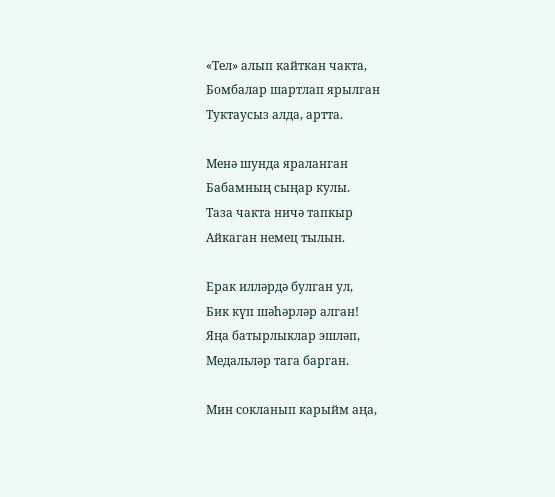«Тел» алып кайткан чакта,
Бомбалар шартлап ярылган
Туктаусыз алда, артта.

Менә шунда яраланган
Бабамның сыңар кулы.
Таза чакта ничә тапкыр
Айкаган немец тылын.

Ерак илләрдә булган ул,
Бик күп шәһәрләр алган!
Яңа батырлыклар эшләп,
Медальләр тага барган.

Мин сокланып карыйм аңа,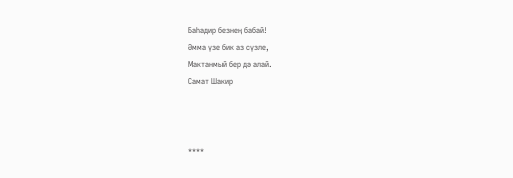Баһадир безнең бабай!
Әмма үзе бик аз сүзле,
Мактанмый бер дә алай.
Самат Шакир



****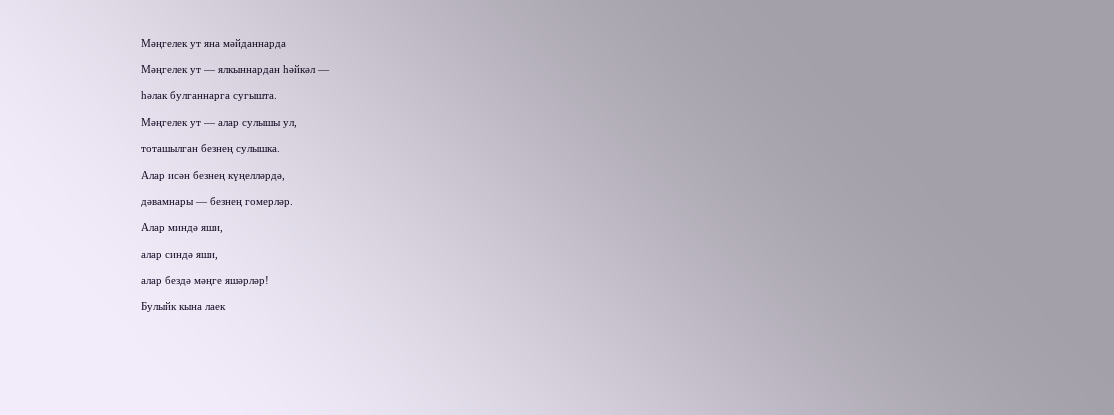Мәңгелек ут яна мәйданнарда

Мәңгелек ут — ялкыннардан һәйкәл —

һәлак булганнарга сугышта.

Мәңгелек ут — алар сулышы ул,

тоташылган безнең сулышка.

Алар исән безнең күңелләрдә,

дәвамнары — безнең гомерләр.

Алар миндә яши,

алар синдә яши,

алар бездә мәңге яшәрләр!

Булыйк кына лаек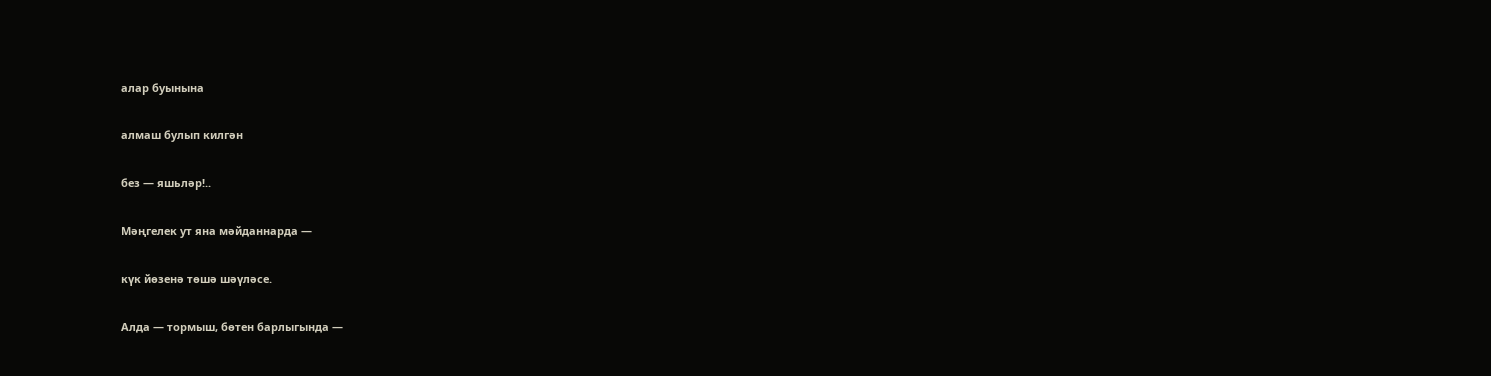алар буынына

алмаш булып килгән

без — яшьләр!..

Мәңгелек ут яна мәйданнарда —

күк йөзенә төшә шәүләсе.

Алда — тормыш, бөтен барлыгында —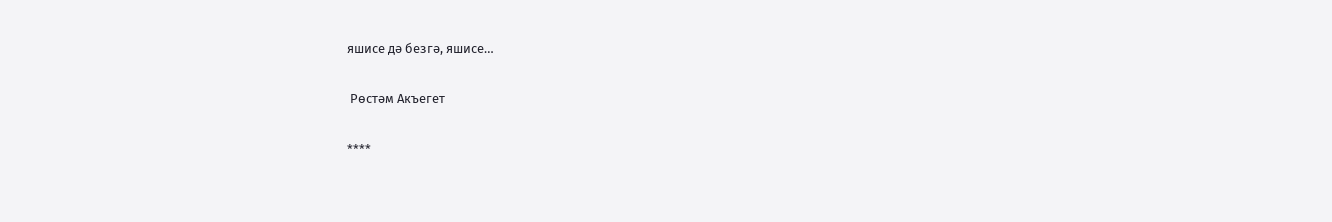яшисе дә безгә, яшисе…

 Рөстәм Акъегет

****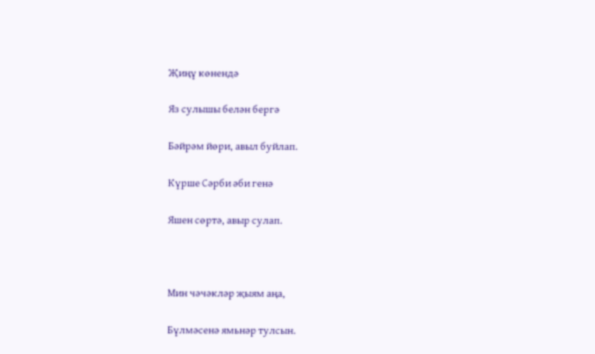Җиңү көнендә

Яз сулышы белән бергә

Бәйрәм йөри, авыл буйлап.

Күрше Сәрби әби генә

Яшен сөртә, авыр сулап.



Мин чәчәкләр җыям аңа,

Бүлмәсенә ямьнәр тулсын.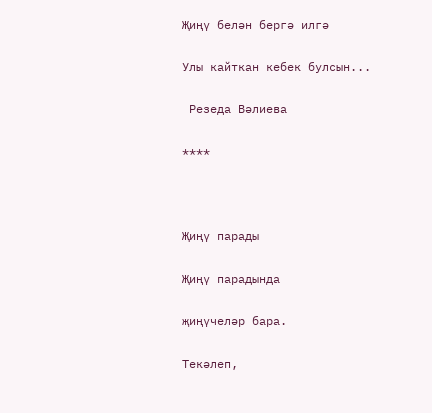Җиңү белән бергә илгә

Улы кайткан кебек булсын...

 Резеда Вәлиева

****



Җиңү парады

Җиңү парадында

җиңүчеләр бара.

Текәлеп,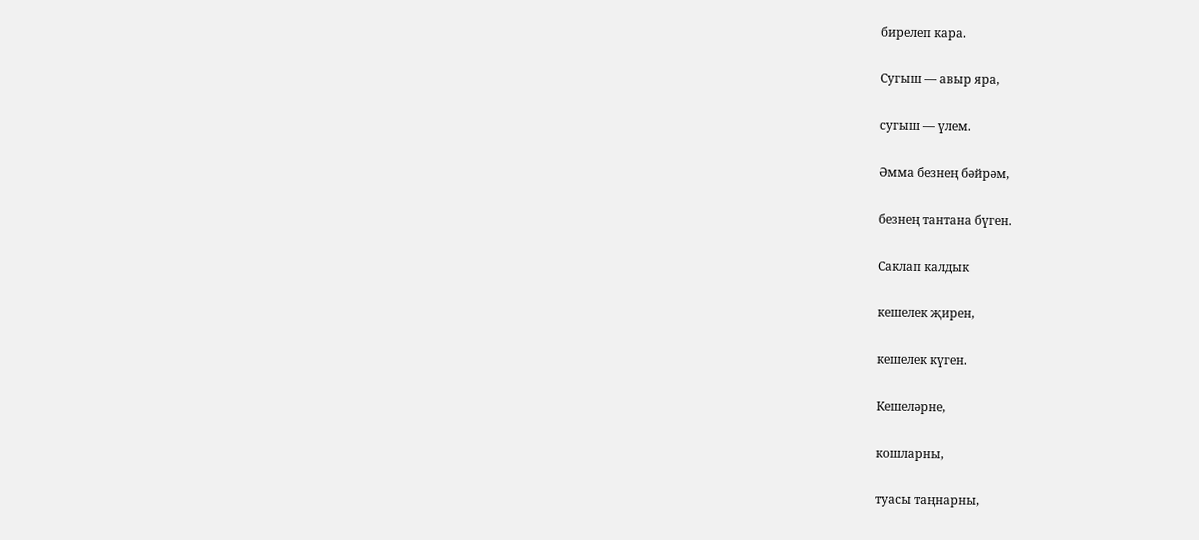бирелеп кара.

Сугыш — авыр яра,

сугыш — үлем.

Әмма безнең бәйрәм,

безнең тантана бүген.

Саклап калдык

кешелек җирен,

кешелек күген.

Кешеләрне,

кошларны,

туасы таңнарны,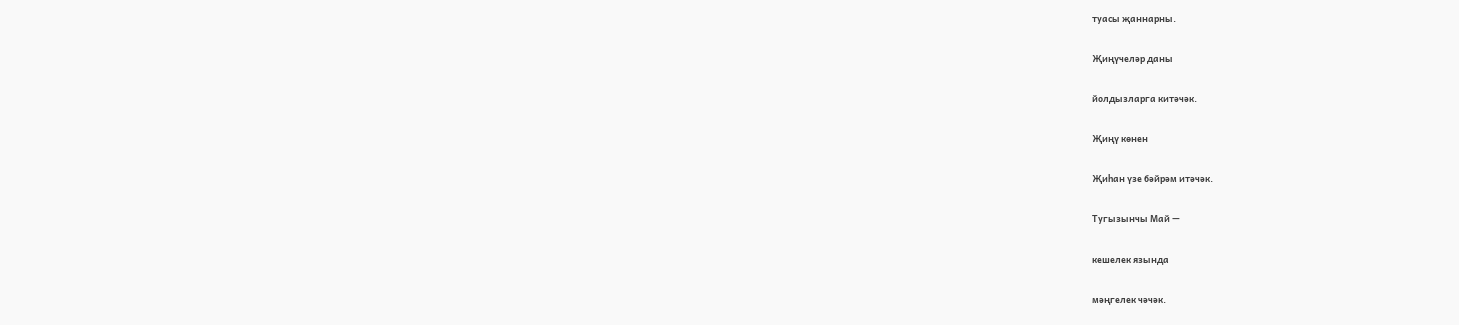туасы җаннарны.

Җиңүчеләр даны

йолдызларга китәчәк.

Җиңү көнен

Җиһан үзе бәйрәм итәчәк.

Тугызынчы Май —

кешелек язында

мәңгелек чәчәк.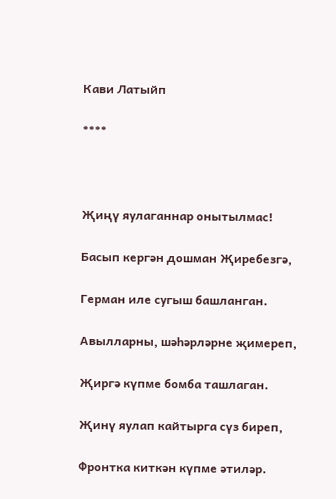Кави Латыйп

****



Җиңү яулаганнар онытылмас!

Басып кергән дошман Җиребезгә,

Герман иле сугыш башланган.

Авылларны, шәһәрләрне җимереп,

Җиргә күпме бомба ташлаган.

Җинү яулап кайтырга сүз биреп,

Фронтка киткән күпме әтиләр.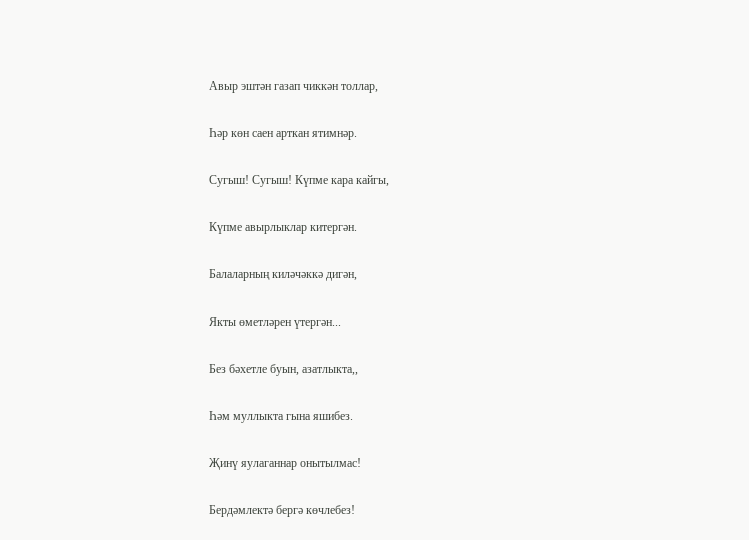Авыр эштән газап чиккән толлар,

Һәр көн саен арткан ятимнәр.

Сугыш! Сугыш! Күпме кара кайгы,

Күпме авырлыклар китергән.

Балаларның киләчәккә дигән,

Якты өметләрен үтергән...

Без бәхетле буын, азатлыкта,,

Һәм муллыкта гына яшибез.

Җинү яулаганнар онытылмас!

Бердәмлектә бергә көчлебез!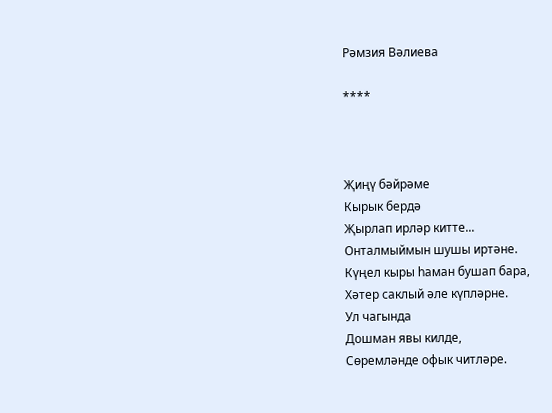Рәмзия Вәлиева

****



Җиңү бәйрәме
Кырык бердә
Җырлап ирләр китте...
Онталмыймын шушы иртәне.
Күңел кыры һаман бушап бара,
Хәтер саклый әле күпләрне.
Ул чагында
Дошман явы килде,
Сөремләнде офык читләре.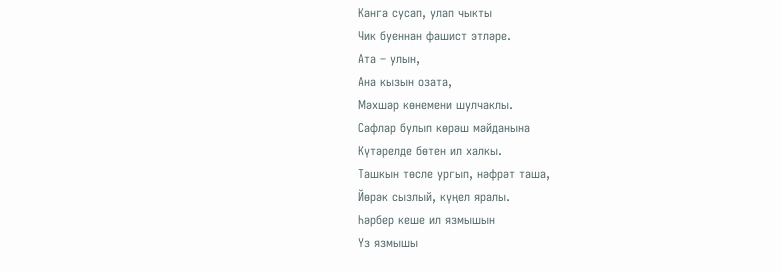Канга сусап, улап чыкты
Чик буеннан фашист этләре.
Ата – улын,
Ана кызын озата,
Мәхшәр көнемени шулчаклы.
Сафлар булып көрәш мәйданына
Күтәрелде бөтен ил халкы.
Ташкын төсле ургып, нәфрәт таша,
Йөрәк сызлый, күңел яралы.
Һәрбер кеше ил язмышын
Үз язмышы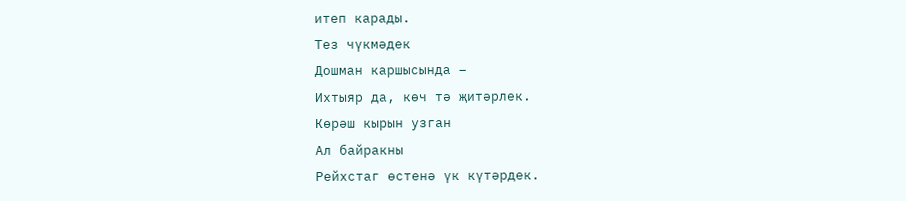итеп карады.
Тез чүкмәдек
Дошман каршысында –
Ихтыяр да, көч тә җитәрлек.
Көрәш кырын узган
Ал байракны
Рейхстаг өстенә үк күтәрдек.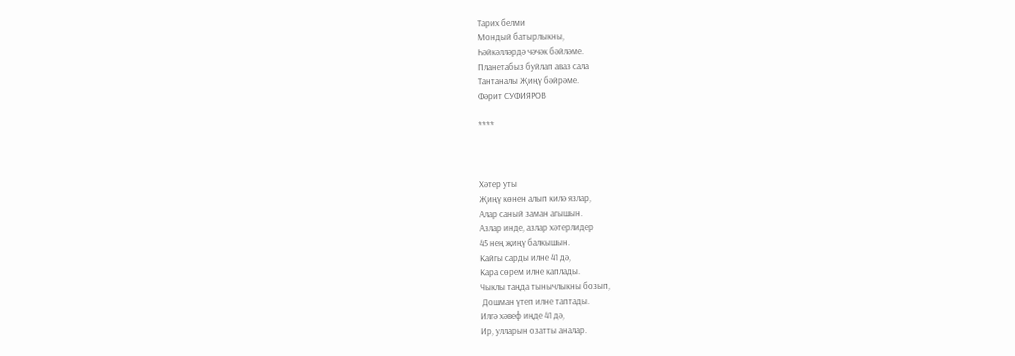Тарих белми
Мондый батырлыкны,
Һәйкәлләрдә чәчәк бәйләме.
Планетабыз буйлап аваз сала
Тантаналы Җиңү бәйрәме.
Фәрит СУФИЯРОВ

****



Хәтер уты
Җиңү көнен алып килә язлар,
Алар саный заман агышын.
Азлар инде, азлар хәтерлидер
45 нең җиңү балкышын.
Кайгы сарды илне 41 дә,
Кара сөрем илне каплады.
Чыклы таңда тынычлыкны бозып,
 Дошман үтеп илне таптады.
Илгә хәвеф иңде 41 дә,
Ир, улларын озатты аналар.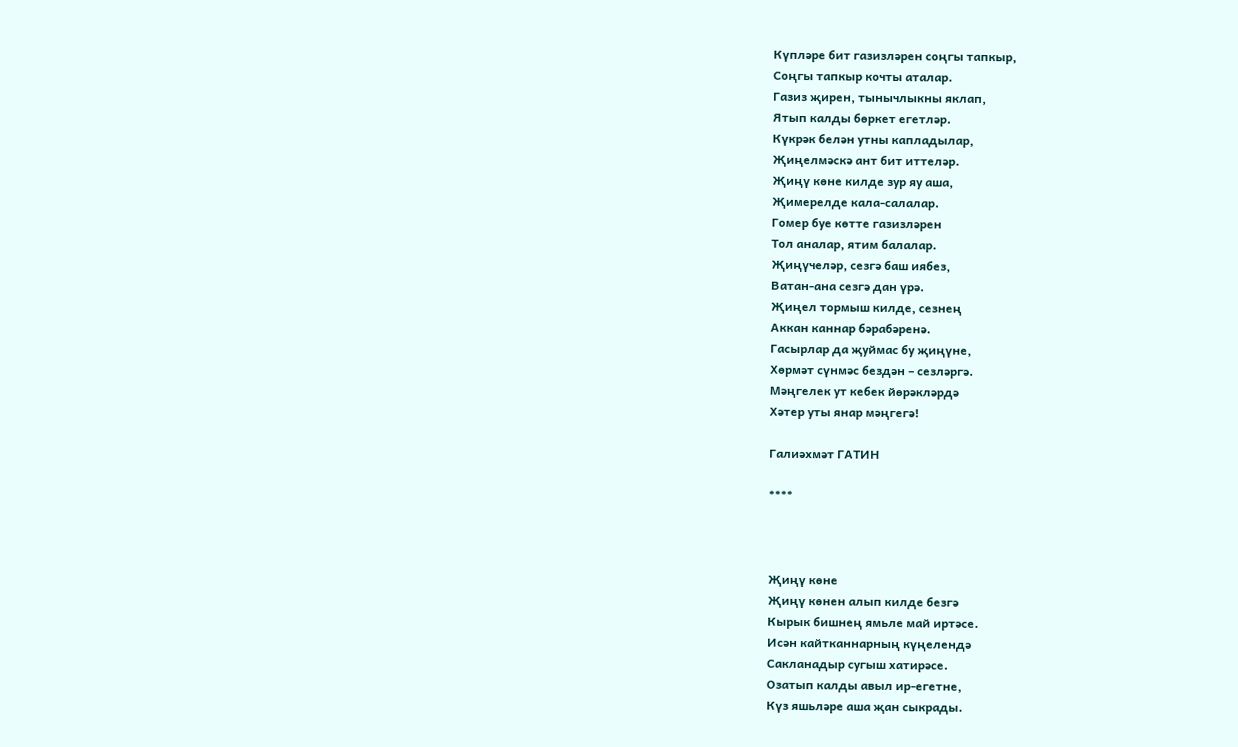Күпләре бит газизләрен соңгы тапкыр,
Соңгы тапкыр кочты аталар.
Газиз җирен, тынычлыкны яклап,
Ятып калды бөркет егетләр.
Күкрәк белән утны капладылар,
Җиңелмәскә ант бит иттеләр.
Җиңү көне килде зур яу аша,
Җимерелде кала-салалар.
Гомер буе көтте газизләрен
Тол аналар, ятим балалар.
Җиңүчеләр, сезгә баш иябез,
Ватан-ана сезгә дан үрә.
Җиңел тормыш килде, сезнең
Аккан каннар бәрабәренә.
Гасырлар да җуймас бу җиңүне,
Хөрмәт сүнмәс бездән – сезләргә.
Мәңгелек ут кебек йөрәкләрдә
Хәтер уты янар мәңгегә!

Галиәхмәт ГАТИН

****



Җиңү көне
Җиңү көнен алып килде безгә
Кырык бишнең ямьле май иртәсе.
Исән кайтканнарның күңелендә
Сакланадыр сугыш хатирәсе.
Озатып калды авыл ир-егетне,
Күз яшьләре аша җан сыкрады.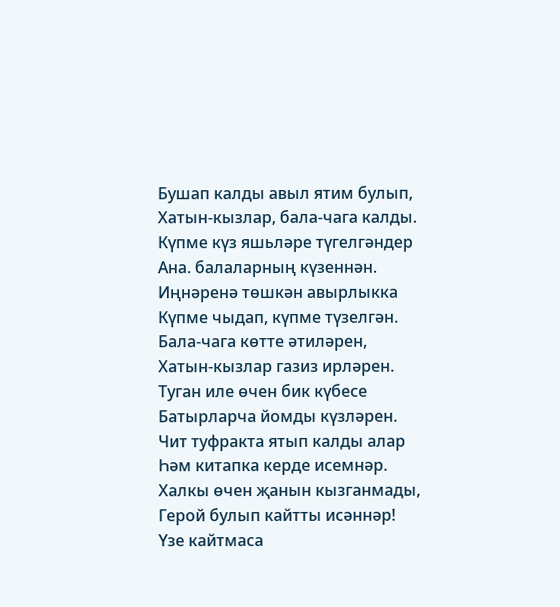Бушап калды авыл ятим булып,
Хатын-кызлар, бала-чага калды.
Күпме күз яшьләре түгелгәндер
Ана. балаларның күзеннән.
Иңнәренә төшкән авырлыкка
Күпме чыдап, күпме түзелгән.
Бала-чага көтте әтиләрен,
Хатын-кызлар газиз ирләрен.
Туган иле өчен бик күбесе
Батырларча йомды күзләрен.
Чит туфракта ятып калды алар
Һәм китапка керде исемнәр.
Халкы өчен җанын кызганмады,
Герой булып кайтты исәннәр!
Үзе кайтмаса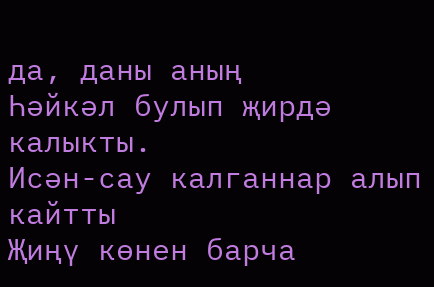да, даны аның
Һәйкәл булып җирдә калыкты.
Исән-сау калганнар алып кайтты
Җиңү көнен барча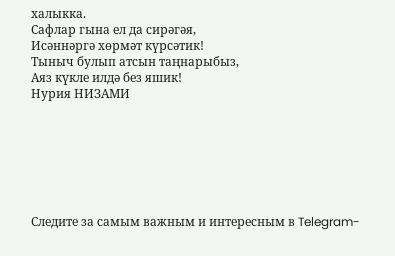халыкка.
Сафлар гына ел да сирәгәя,
Исәннәргә хөрмәт күрсәтик!
Тыныч булып атсын таңнарыбыз,
Аяз күкле илдә без яшик!
Нурия НИЗАМИ







Следите за самым важным и интересным в Telegram-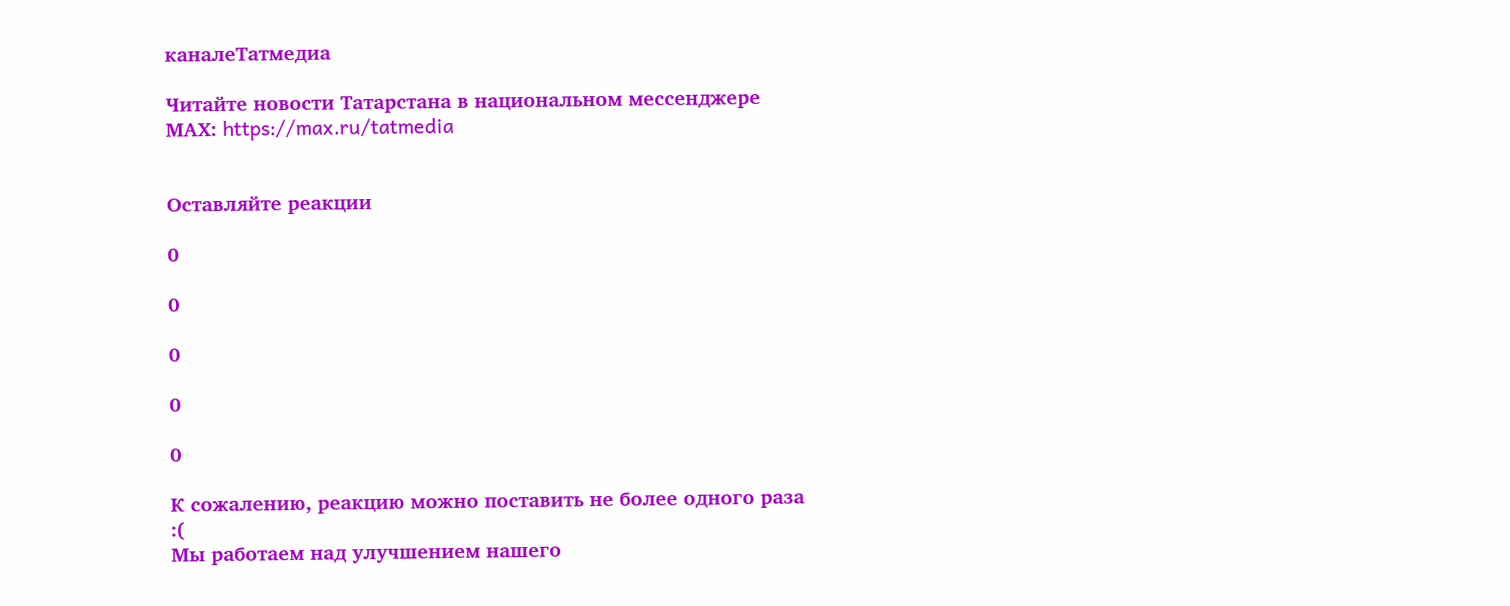каналеТатмедиа

Читайте новости Татарстана в национальном мессенджере MАХ: https://max.ru/tatmedia


Оставляйте реакции

0

0

0

0

0

К сожалению, реакцию можно поставить не более одного раза :(
Мы работаем над улучшением нашего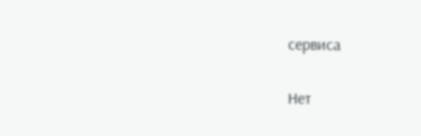сервиса

Нет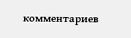комментариев